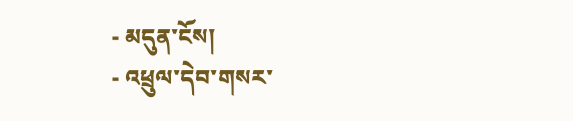- མདུན་ངོས།
- འཕྲུལ་དེབ་གསར་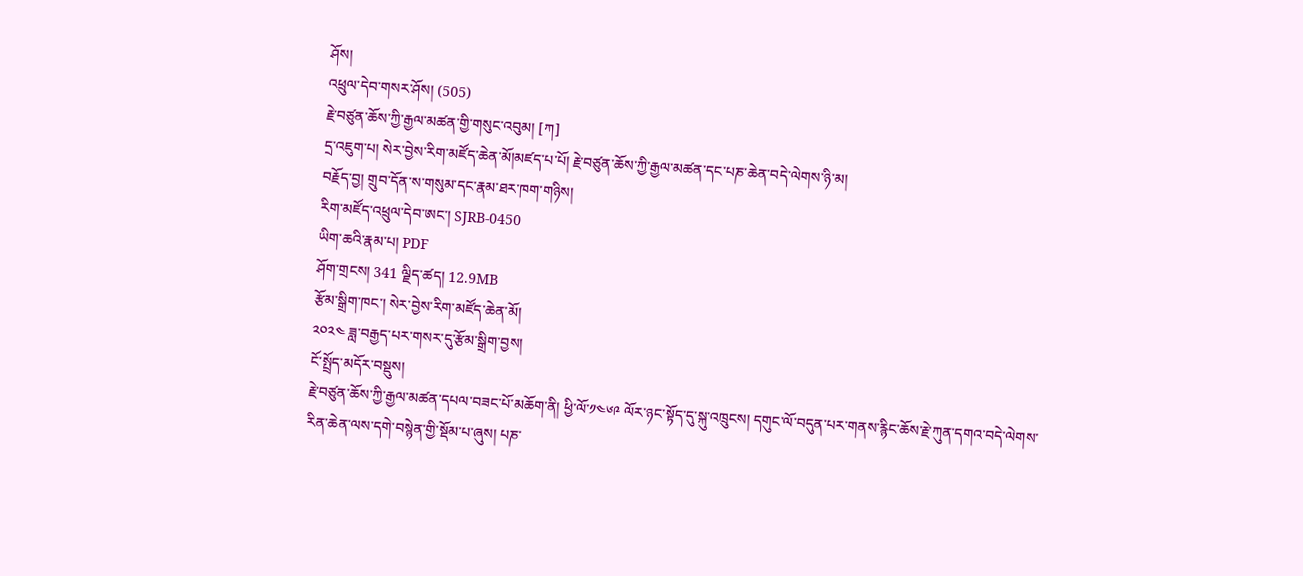ཤོས།
འཕྲུལ་དེབ་གསར་ཤོས། (505)
རྗེ་བཙུན་ཆོས་ཀྱི་རྒྱལ་མཚན་གྱི་གསུང་འབུམ། [ཀ]
དྲ་འཇུག་པ། སེར་བྱེས་རིག་མཛོད་ཆེན་མོ།མཛད་པ་པོ། རྗེ་བཙུན་ཆོས་ཀྱི་རྒྱལ་མཚན་དང་པཎ་ཆེན་བདེ་ལེགས་ཉི་མ།
བརྗོད་བྱ། གྲུབ་དོན་ས་གསུམ་དང་རྣམ་ཐར་ཁག་གཉིས།
རིག་མཛོད་འཕྲུལ་དེབ་ཨང་། SJRB-0450
ཡིག་ཆའི་རྣམ་པ། PDF
ཤོག་གྲངས། 341 ལྗིད་ཚད། 12.9MB
རྩོམ་སྒྲིག་ཁང་། སེར་བྱེས་རིག་མཛོད་ཆེན་མོ།
༢༠༢༤ ཟླ་བརྒྱད་པར་གསར་དུ་རྩོམ་སྒྲིག་བྱས།
ངོ་སྤྲོད་མདོར་བསྡུས།
རྗེ་བཙུན་ཆོས་ཀྱི་རྒྱལ་མཚན་དཔལ་བཟང་པོ་མཆོག་ནི། ཕྱི་ལོ་༡༤༦༩ ལོར་ཉང་སྟོད་དུ་སྐུ་འཁྲུངས། དགུང་ལོ་བདུན་པར་གནས་རྙིང་ཆོས་རྗེ་ཀུན་དགའ་བདེ་ལེགས་རིན་ཆེན་ལས་དགེ་བསྙེན་གྱི་སྡོམ་པ་ཞུས། པཎ་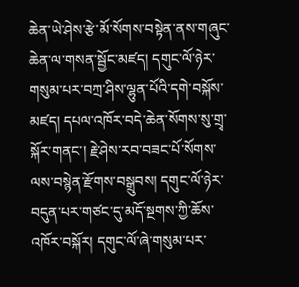ཆེན་ཡེ་ཤེས་རྩེ་མོ་སོགས་བསྟེན་ནས་གཞུང་ཆེན་ལ་གསན་སྦྱོང་མཛད། དགུང་ལོ་ཉེར་གསུམ་པར་བཀྲ་ཤིས་ལྷུན་པོའི་དགེ་བསྐོས་མཛད། དཔལ་འཁོར་བདེ་ཆེན་སོགས་སུ་གྲྭ་སྐོར་གནང་། རྗེ་ཤེས་རབ་བཟང་པོ་སོགས་ལས་བསྙེན་རྫོགས་བསྒྲུབས། དགུང་ལོ་ཉེར་བདུན་པར་གཙང་དུ་མདོ་སྔགས་ཀྱི་ཆོས་འཁོར་བསྐོར། དགུང་ལོ་ཞེ་གསུམ་པར་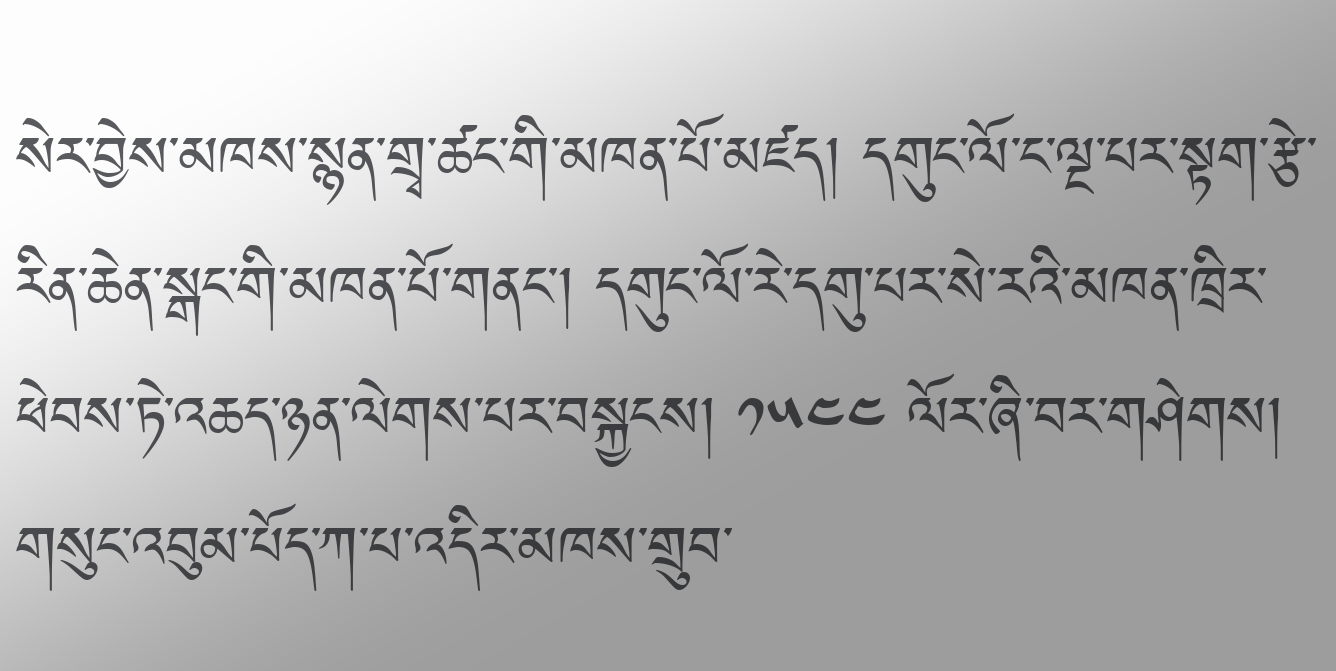སེར་བྱེས་མཁས་སྙན་གྲྭ་ཚང་གི་མཁན་པོ་མཛད། དགུང་ལོ་ང་ལྔ་པར་སྟག་རྩེ་རིན་ཆེན་སྒང་གི་མཁན་པོ་གནང་། དགུང་ལོ་རེ་དགུ་པར་སེ་རའི་མཁན་ཁྲིར་ཕེབས་ཏེ་འཆད་ཉན་ལེགས་པར་བསྐྱངས། ༡༥༤༤ ལོར་ཞི་བར་གཤེགས། གསུང་འབུམ་པོད་ཀ་པ་འདིར་མཁས་གྲུབ་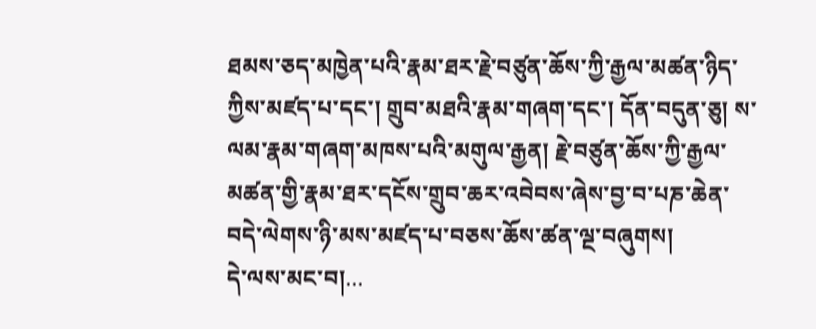ཐམས་ཅད་མཁྱེན་པའི་རྣམ་ཐར་རྗེ་བཙུན་ཆོས་ཀྱི་རྒྱལ་མཚན་ཉིད་ཀྱིས་མཛད་པ་དང་། གྲུབ་མཐའི་རྣམ་གཞག་དང་། དོན་བདུན་ཅུ། ས་ལམ་རྣམ་གཞག་མཁས་པའི་མགུལ་རྒྱན། རྗེ་བཙུན་ཆོས་ཀྱི་རྒྱལ་མཚན་གྱི་རྣམ་ཐར་དངོས་གྲུབ་ཆར་འབེབས་ཞེས་བྱ་བ་པཎ་ཆེན་བདེ་ལེགས་ཉི་མས་མཛད་པ་བཅས་ཆོས་ཚན་ལྔ་བཞུགས།
དེ་ལས་མང་བ།...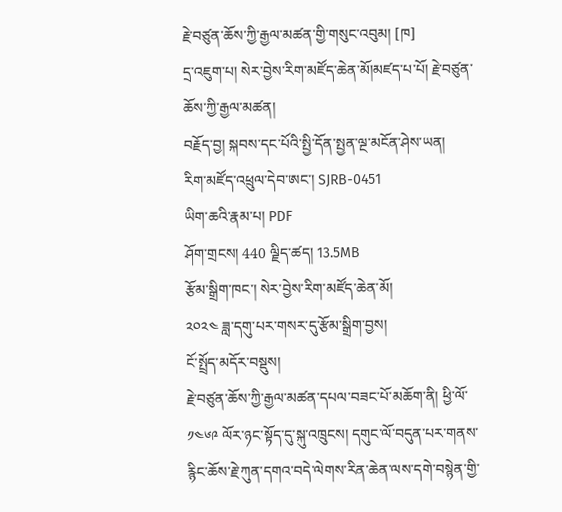རྗེ་བཙུན་ཆོས་ཀྱི་རྒྱལ་མཚན་གྱི་གསུང་འབུམ། [ཁ]
དྲ་འཇུག་པ། སེར་བྱེས་རིག་མཛོད་ཆེན་མོ།མཛད་པ་པོ། རྗེ་བཙུན་ཆོས་ཀྱི་རྒྱལ་མཚན།
བརྗོད་བྱ། སྐབས་དང་པོའི་སྤྱི་དོན་སྤྱན་ལྔ་མངོན་ཤེས་ཡན།
རིག་མཛོད་འཕྲུལ་དེབ་ཨང་། SJRB-0451
ཡིག་ཆའི་རྣམ་པ། PDF
ཤོག་གྲངས། 440 ལྗིད་ཚད། 13.5MB
རྩོམ་སྒྲིག་ཁང་། སེར་བྱེས་རིག་མཛོད་ཆེན་མོ།
༢༠༢༤ ཟླ་དགུ་པར་གསར་དུ་རྩོམ་སྒྲིག་བྱས།
ངོ་སྤྲོད་མདོར་བསྡུས།
རྗེ་བཙུན་ཆོས་ཀྱི་རྒྱལ་མཚན་དཔལ་བཟང་པོ་མཆོག་ནི། ཕྱི་ལོ་༡༤༦༩ ལོར་ཉང་སྟོད་དུ་སྐུ་འཁྲུངས། དགུང་ལོ་བདུན་པར་གནས་རྙིང་ཆོས་རྗེ་ཀུན་དགའ་བདེ་ལེགས་རིན་ཆེན་ལས་དགེ་བསྙེན་གྱི་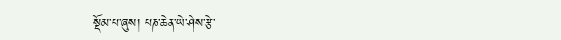སྡོམ་པ་ཞུས། པཎ་ཆེན་ཡེ་ཤེས་རྩེ་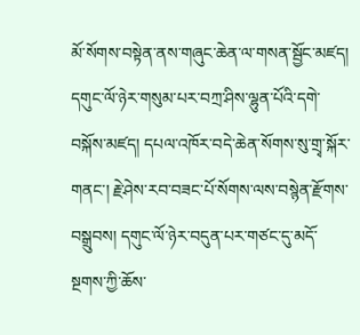མོ་སོགས་བསྟེན་ནས་གཞུང་ཆེན་ལ་གསན་སྦྱོང་མཛད། དགུང་ལོ་ཉེར་གསུམ་པར་བཀྲ་ཤིས་ལྷུན་པོའི་དགེ་བསྐོས་མཛད། དཔལ་འཁོར་བདེ་ཆེན་སོགས་སུ་གྲྭ་སྐོར་གནང་། རྗེ་ཤེས་རབ་བཟང་པོ་སོགས་ལས་བསྙེན་རྫོགས་བསྒྲུབས། དགུང་ལོ་ཉེར་བདུན་པར་གཙང་དུ་མདོ་སྔགས་ཀྱི་ཆོས་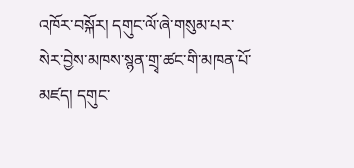འཁོར་བསྐོར། དགུང་ལོ་ཞེ་གསུམ་པར་སེར་བྱེས་མཁས་སྙན་གྲྭ་ཚང་གི་མཁན་པོ་མཛད། དགུང་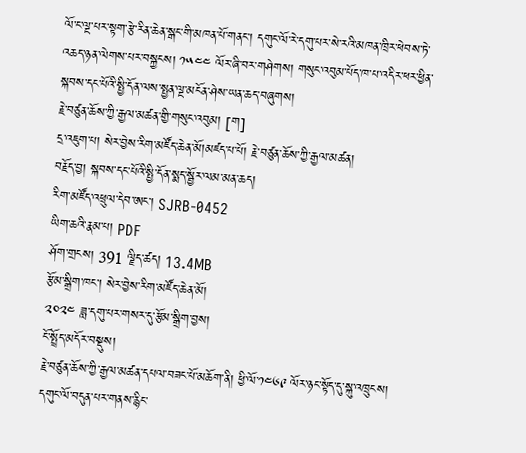ལོ་ང་ལྔ་པར་སྟག་རྩེ་རིན་ཆེན་སྒང་གི་མཁན་པོ་གནང་། དགུང་ལོ་རེ་དགུ་པར་སེ་རའི་མཁན་ཁྲིར་ཕེབས་ཏེ་འཆད་ཉན་ལེགས་པར་བསྐྱངས། ༡༥༤༤ ལོར་ཞི་བར་གཤེགས། གསུང་འབུམ་པོད་ཁ་པ་འདིར་ཕར་ཕྱིན་སྐབས་དང་པོའི་སྤྱི་དོན་ལས་སྤྱན་ལྔ་མངོན་ཤེས་ཡན་ཆད་བཞུགས།
རྗེ་བཙུན་ཆོས་ཀྱི་རྒྱལ་མཚན་གྱི་གསུང་འབུམ། [ག]
དྲ་འཇུག་པ། སེར་བྱེས་རིག་མཛོད་ཆེན་མོ།མཛད་པ་པོ། རྗེ་བཙུན་ཆོས་ཀྱི་རྒྱལ་མཚན།
བརྗོད་བྱ། སྐབས་དང་པོའི་སྤྱི་དོན་སྨད་སྦྱོར་ལམ་མན་ཆད།
རིག་མཛོད་འཕྲུལ་དེབ་ཨང་། SJRB-0452
ཡིག་ཆའི་རྣམ་པ། PDF
ཤོག་གྲངས། 391 ལྗིད་ཚད། 13.4MB
རྩོམ་སྒྲིག་ཁང་། སེར་བྱེས་རིག་མཛོད་ཆེན་མོ།
༢༠༢༤ ཟླ་དགུ་པར་གསར་དུ་རྩོམ་སྒྲིག་བྱས།
ངོ་སྤྲོད་མདོར་བསྡུས།
རྗེ་བཙུན་ཆོས་ཀྱི་རྒྱལ་མཚན་དཔལ་བཟང་པོ་མཆོག་ནི། ཕྱི་ལོ་༡༤༦༩ ལོར་ཉང་སྟོད་དུ་སྐུ་འཁྲུངས། དགུང་ལོ་བདུན་པར་གནས་རྙིང་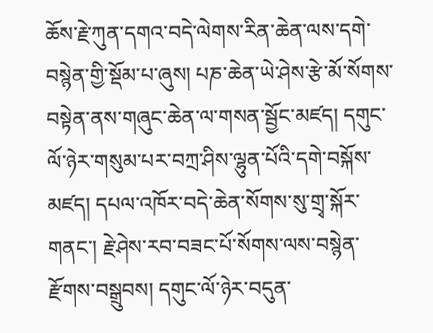ཆོས་རྗེ་ཀུན་དགའ་བདེ་ལེགས་རིན་ཆེན་ལས་དགེ་བསྙེན་གྱི་སྡོམ་པ་ཞུས། པཎ་ཆེན་ཡེ་ཤེས་རྩེ་མོ་སོགས་བསྟེན་ནས་གཞུང་ཆེན་ལ་གསན་སྦྱོང་མཛད། དགུང་ལོ་ཉེར་གསུམ་པར་བཀྲ་ཤིས་ལྷུན་པོའི་དགེ་བསྐོས་མཛད། དཔལ་འཁོར་བདེ་ཆེན་སོགས་སུ་གྲྭ་སྐོར་གནང་། རྗེ་ཤེས་རབ་བཟང་པོ་སོགས་ལས་བསྙེན་རྫོགས་བསྒྲུབས། དགུང་ལོ་ཉེར་བདུན་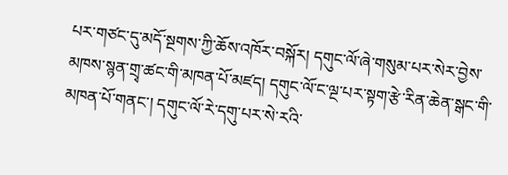པར་གཙང་དུ་མདོ་སྔགས་ཀྱི་ཆོས་འཁོར་བསྐོར། དགུང་ལོ་ཞེ་གསུམ་པར་སེར་བྱེས་མཁས་སྙན་གྲྭ་ཚང་གི་མཁན་པོ་མཛད། དགུང་ལོ་ང་ལྔ་པར་སྟག་རྩེ་རིན་ཆེན་སྒང་གི་མཁན་པོ་གནང་། དགུང་ལོ་རེ་དགུ་པར་སེ་རའི་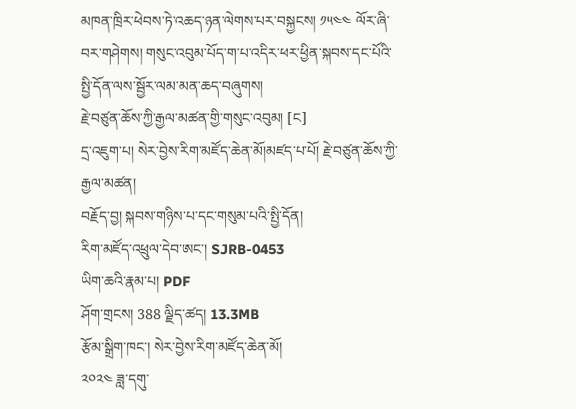མཁན་ཁྲིར་ཕེབས་ཏེ་འཆད་ཉན་ལེགས་པར་བསྐྱངས། ༡༥༤༤ ལོར་ཞི་བར་གཤེགས། གསུང་འབུམ་པོད་ག་པ་འདིར་ཕར་ཕྱིན་སྐབས་དང་པོའི་སྤྱི་དོན་ལས་སྦྱོར་ལམ་མན་ཆད་བཞུགས།
རྗེ་བཙུན་ཆོས་ཀྱི་རྒྱལ་མཚན་གྱི་གསུང་འབུམ། [ང]
དྲ་འཇུག་པ། སེར་བྱེས་རིག་མཛོད་ཆེན་མོ།མཛད་པ་པོ། རྗེ་བཙུན་ཆོས་ཀྱི་རྒྱལ་མཚན།
བརྗོད་བྱ། སྐབས་གཉིས་པ་དང་གསུམ་པའི་སྤྱི་དོན།
རིག་མཛོད་འཕྲུལ་དེབ་ཨང་། SJRB-0453
ཡིག་ཆའི་རྣམ་པ། PDF
ཤོག་གྲངས། 388 ལྗིད་ཚད། 13.3MB
རྩོམ་སྒྲིག་ཁང་། སེར་བྱེས་རིག་མཛོད་ཆེན་མོ།
༢༠༢༤ ཟླ་དགུ་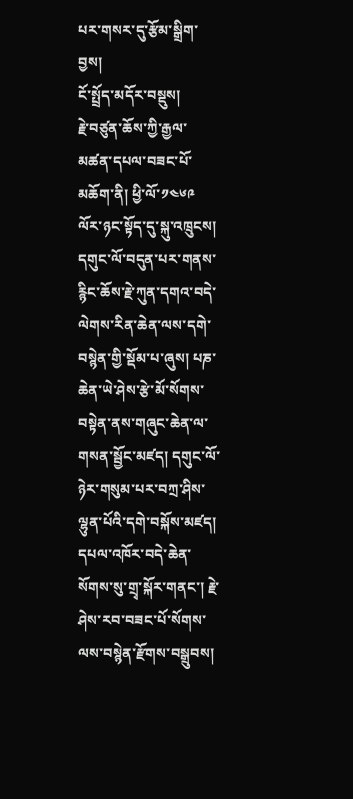པར་གསར་དུ་རྩོམ་སྒྲིག་བྱས།
ངོ་སྤྲོད་མདོར་བསྡུས།
རྗེ་བཙུན་ཆོས་ཀྱི་རྒྱལ་མཚན་དཔལ་བཟང་པོ་མཆོག་ནི། ཕྱི་ལོ་༡༤༦༩ ལོར་ཉང་སྟོད་དུ་སྐུ་འཁྲུངས། དགུང་ལོ་བདུན་པར་གནས་རྙིང་ཆོས་རྗེ་ཀུན་དགའ་བདེ་ལེགས་རིན་ཆེན་ལས་དགེ་བསྙེན་གྱི་སྡོམ་པ་ཞུས། པཎ་ཆེན་ཡེ་ཤེས་རྩེ་མོ་སོགས་བསྟེན་ནས་གཞུང་ཆེན་ལ་གསན་སྦྱོང་མཛད། དགུང་ལོ་ཉེར་གསུམ་པར་བཀྲ་ཤིས་ལྷུན་པོའི་དགེ་བསྐོས་མཛད། དཔལ་འཁོར་བདེ་ཆེན་སོགས་སུ་གྲྭ་སྐོར་གནང་། རྗེ་ཤེས་རབ་བཟང་པོ་སོགས་ལས་བསྙེན་རྫོགས་བསྒྲུབས།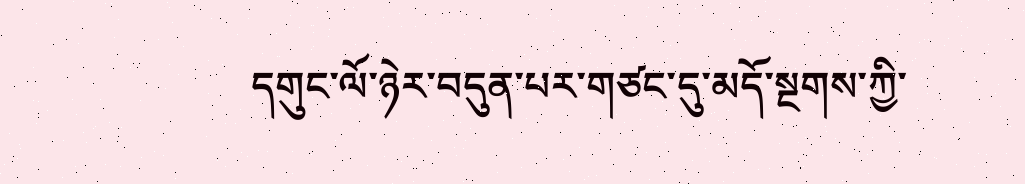དགུང་ལོ་ཉེར་བདུན་པར་གཙང་དུ་མདོ་སྔགས་ཀྱི་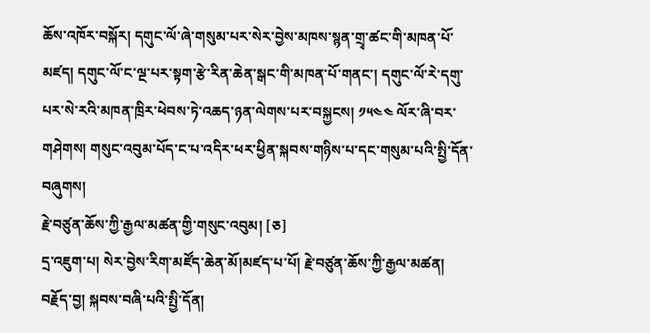ཆོས་འཁོར་བསྐོར། དགུང་ལོ་ཞེ་གསུམ་པར་སེར་བྱེས་མཁས་སྙན་གྲྭ་ཚང་གི་མཁན་པོ་མཛད། དགུང་ལོ་ང་ལྔ་པར་སྟག་རྩེ་རིན་ཆེན་སྒང་གི་མཁན་པོ་གནང་། དགུང་ལོ་རེ་དགུ་པར་སེ་རའི་མཁན་ཁྲིར་ཕེབས་ཏེ་འཆད་ཉན་ལེགས་པར་བསྐྱངས། ༡༥༤༤ ལོར་ཞི་བར་གཤེགས། གསུང་འབུམ་པོད་ང་པ་འདིར་ཕར་ཕྱིན་སྐབས་གཉིས་པ་དང་གསུམ་པའི་སྤྱི་དོན་བཞུགས།
རྗེ་བཙུན་ཆོས་ཀྱི་རྒྱལ་མཚན་གྱི་གསུང་འབུམ། [ཅ]
དྲ་འཇུག་པ། སེར་བྱེས་རིག་མཛོད་ཆེན་མོ།མཛད་པ་པོ། རྗེ་བཙུན་ཆོས་ཀྱི་རྒྱལ་མཚན།
བརྗོད་བྱ། སྐབས་བཞི་པའི་སྤྱི་དོན།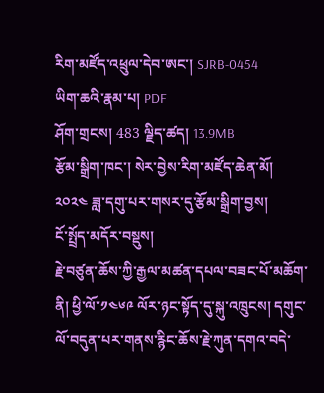རིག་མཛོད་འཕྲུལ་དེབ་ཨང་། SJRB-0454
ཡིག་ཆའི་རྣམ་པ། PDF
ཤོག་གྲངས། 483 ལྗིད་ཚད། 13.9MB
རྩོམ་སྒྲིག་ཁང་། སེར་བྱེས་རིག་མཛོད་ཆེན་མོ།
༢༠༢༤ ཟླ་དགུ་པར་གསར་དུ་རྩོམ་སྒྲིག་བྱས།
ངོ་སྤྲོད་མདོར་བསྡུས།
རྗེ་བཙུན་ཆོས་ཀྱི་རྒྱལ་མཚན་དཔལ་བཟང་པོ་མཆོག་ནི། ཕྱི་ལོ་༡༤༦༩ ལོར་ཉང་སྟོད་དུ་སྐུ་འཁྲུངས། དགུང་ལོ་བདུན་པར་གནས་རྙིང་ཆོས་རྗེ་ཀུན་དགའ་བདེ་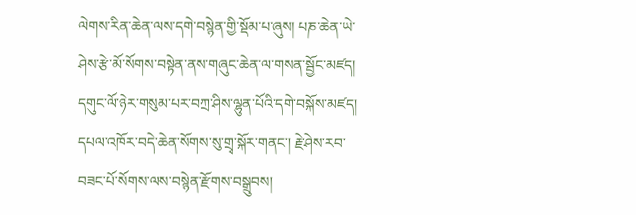ལེགས་རིན་ཆེན་ལས་དགེ་བསྙེན་གྱི་སྡོམ་པ་ཞུས། པཎ་ཆེན་ཡེ་ཤེས་རྩེ་མོ་སོགས་བསྟེན་ནས་གཞུང་ཆེན་ལ་གསན་སྦྱོང་མཛད། དགུང་ལོ་ཉེར་གསུམ་པར་བཀྲ་ཤིས་ལྷུན་པོའི་དགེ་བསྐོས་མཛད། དཔལ་འཁོར་བདེ་ཆེན་སོགས་སུ་གྲྭ་སྐོར་གནང་། རྗེ་ཤེས་རབ་བཟང་པོ་སོགས་ལས་བསྙེན་རྫོགས་བསྒྲུབས།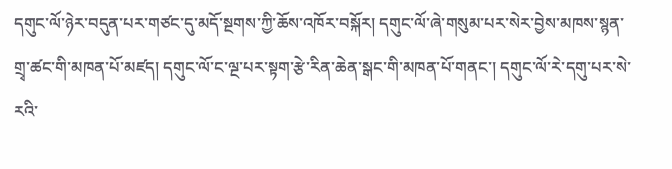དགུང་ལོ་ཉེར་བདུན་པར་གཙང་དུ་མདོ་སྔགས་ཀྱི་ཆོས་འཁོར་བསྐོར། དགུང་ལོ་ཞེ་གསུམ་པར་སེར་བྱེས་མཁས་སྙན་གྲྭ་ཚང་གི་མཁན་པོ་མཛད། དགུང་ལོ་ང་ལྔ་པར་སྟག་རྩེ་རིན་ཆེན་སྒང་གི་མཁན་པོ་གནང་། དགུང་ལོ་རེ་དགུ་པར་སེ་རའི་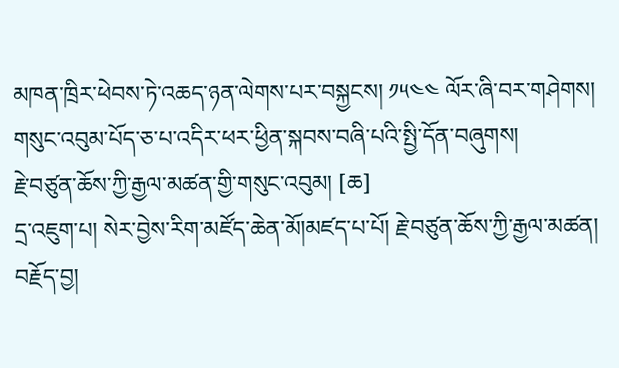མཁན་ཁྲིར་ཕེབས་ཏེ་འཆད་ཉན་ལེགས་པར་བསྐྱངས། ༡༥༤༤ ལོར་ཞི་བར་གཤེགས། གསུང་འབུམ་པོད་ཅ་པ་འདིར་ཕར་ཕྱིན་སྐབས་བཞི་པའི་སྤྱི་དོན་བཞུགས།
རྗེ་བཙུན་ཆོས་ཀྱི་རྒྱལ་མཚན་གྱི་གསུང་འབུམ། [ཆ]
དྲ་འཇུག་པ། སེར་བྱེས་རིག་མཛོད་ཆེན་མོ།མཛད་པ་པོ། རྗེ་བཙུན་ཆོས་ཀྱི་རྒྱལ་མཚན།
བརྗོད་བྱ།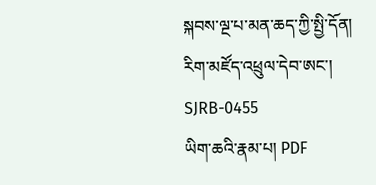སྐབས་ལྔ་པ་མན་ཆད་ཀྱི་སྤྱི་དོན།
རིག་མཛོད་འཕྲུལ་དེབ་ཨང་། SJRB-0455
ཡིག་ཆའི་རྣམ་པ། PDF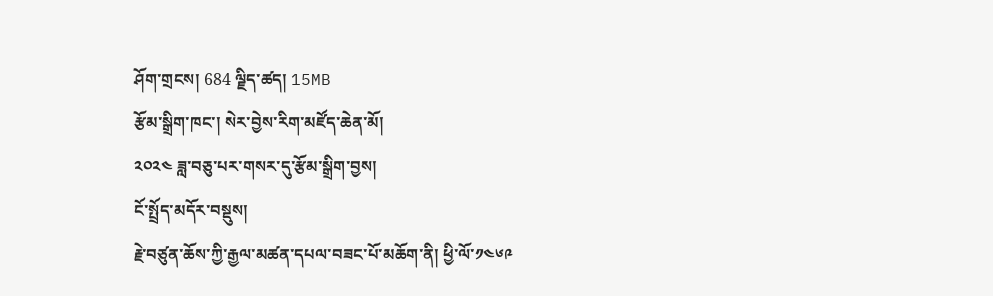ཤོག་གྲངས། 684 ལྗིད་ཚད། 15MB
རྩོམ་སྒྲིག་ཁང་། སེར་བྱེས་རིག་མཛོད་ཆེན་མོ།
༢༠༢༤ ཟླ་བཅུ་པར་གསར་དུ་རྩོམ་སྒྲིག་བྱས།
ངོ་སྤྲོད་མདོར་བསྡུས།
རྗེ་བཙུན་ཆོས་ཀྱི་རྒྱལ་མཚན་དཔལ་བཟང་པོ་མཆོག་ནི། ཕྱི་ལོ་༡༤༦༩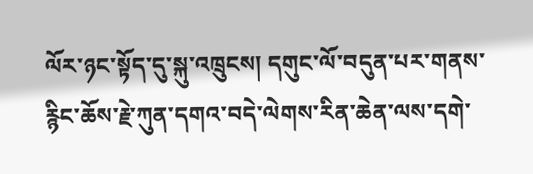ལོར་ཉང་སྟོད་དུ་སྐུ་འཁྲུངས། དགུང་ལོ་བདུན་པར་གནས་རྙིང་ཆོས་རྗེ་ཀུན་དགའ་བདེ་ལེགས་རིན་ཆེན་ལས་དགེ་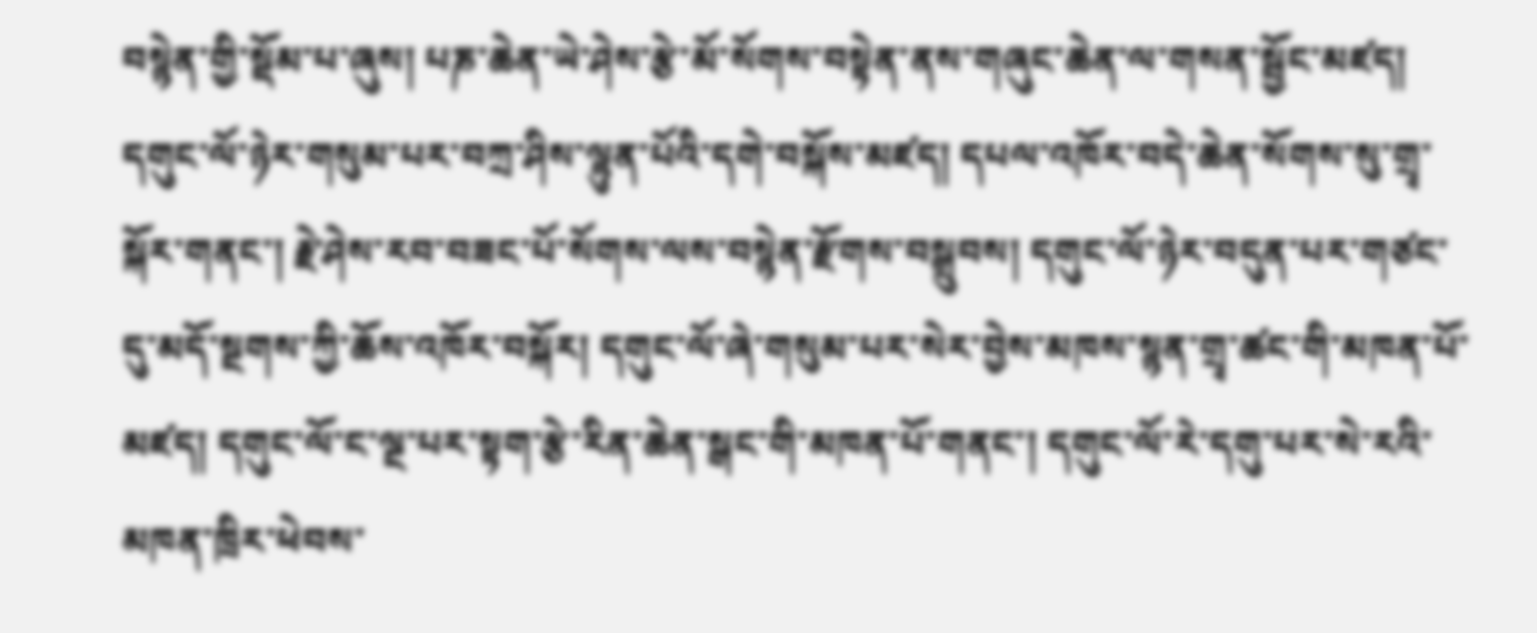བསྙེན་གྱི་སྡོམ་པ་ཞུས། པཎ་ཆེན་ཡེ་ཤེས་རྩེ་མོ་སོགས་བསྟེན་ནས་གཞུང་ཆེན་ལ་གསན་སྦྱོང་མཛད། དགུང་ལོ་ཉེར་གསུམ་པར་བཀྲ་ཤིས་ལྷུན་པོའི་དགེ་བསྐོས་མཛད། དཔལ་འཁོར་བདེ་ཆེན་སོགས་སུ་གྲྭ་སྐོར་གནང་། རྗེ་ཤེས་རབ་བཟང་པོ་སོགས་ལས་བསྙེན་རྫོགས་བསྒྲུབས། དགུང་ལོ་ཉེར་བདུན་པར་གཙང་དུ་མདོ་སྔགས་ཀྱི་ཆོས་འཁོར་བསྐོར། དགུང་ལོ་ཞེ་གསུམ་པར་སེར་བྱེས་མཁས་སྙན་གྲྭ་ཚང་གི་མཁན་པོ་མཛད། དགུང་ལོ་ང་ལྔ་པར་སྟག་རྩེ་རིན་ཆེན་སྒང་གི་མཁན་པོ་གནང་། དགུང་ལོ་རེ་དགུ་པར་སེ་རའི་མཁན་ཁྲིར་ཕེབས་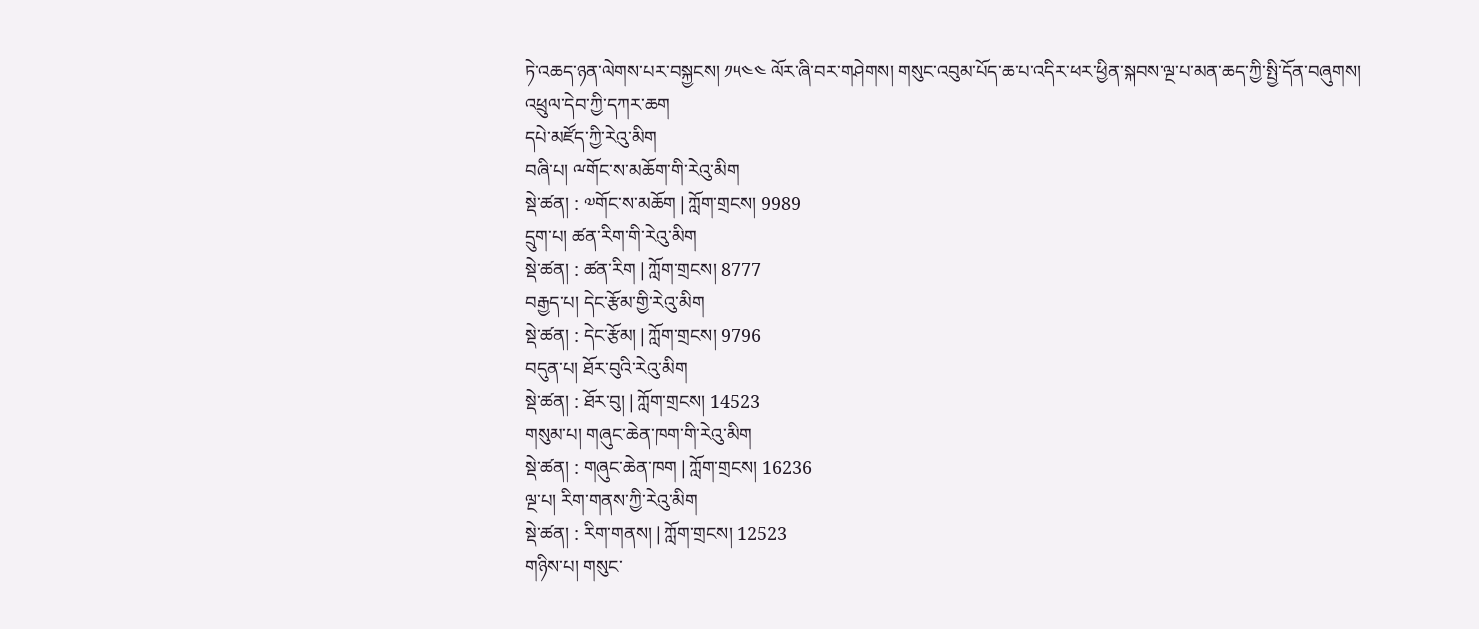ཏེ་འཆད་ཉན་ལེགས་པར་བསྐྱངས། ༡༥༤༤ ལོར་ཞི་བར་གཤེགས། གསུང་འབུམ་པོད་ཆ་པ་འདིར་ཕར་ཕྱིན་སྐབས་ལྔ་པ་མན་ཆད་ཀྱི་སྤྱི་དོན་བཞུགས།
འཕྲུལ་དེབ་ཀྱི་དཀར་ཆག
དཔེ་མཛོད་ཀྱི་རེའུ་མིག
བཞི་པ། ྋགོང་ས་མཆོག་གི་རེའུ་མིག
སྡེ་ཚན། : ༧གོང་ས་མཆོག | ཀློག་གྲངས། 9989
དྲུག་པ། ཚན་རིག་གི་རེའུ་མིག
སྡེ་ཚན། : ཚན་རིག | ཀློག་གྲངས། 8777
བརྒྱད་པ། དེང་རྩོམ་གྱི་རེའུ་མིག
སྡེ་ཚན། : དེང་རྩོམ། | ཀློག་གྲངས། 9796
བདུན་པ། ཐོར་བུའི་རེའུ་མིག
སྡེ་ཚན། : ཐོར་བུ། | ཀློག་གྲངས། 14523
གསུམ་པ། གཞུང་ཆེན་ཁག་གི་རེའུ་མིག
སྡེ་ཚན། : གཞུང་ཆེན་ཁག | ཀློག་གྲངས། 16236
ལྔ་པ། རིག་གནས་ཀྱི་རེའུ་མིག
སྡེ་ཚན། : རིག་གནས། | ཀློག་གྲངས། 12523
གཉིས་པ། གསུང་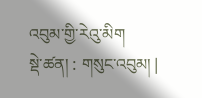འབུམ་གྱི་རེའུ་མིག
སྡེ་ཚན། : གསུང་འབུམ། |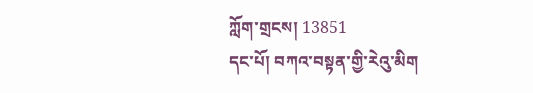ཀློག་གྲངས། 13851
དང་པོ། བཀའ་བསྟན་གྱི་རེའུ་མིག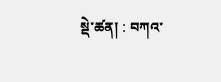སྡེ་ཚན། : བཀའ་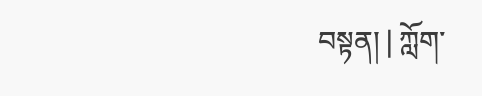བསྟན། | ཀློག་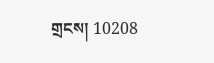གྲངས། 10208